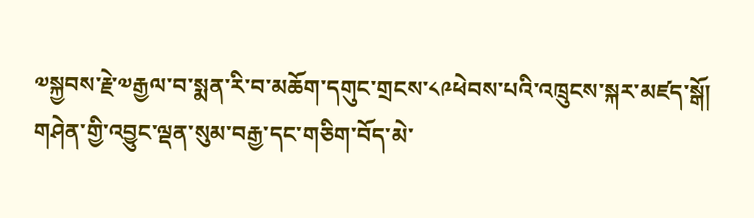༧སྐྱབས་རྗེ་༧རྒྱལ་བ་སྨན་རི་བ་མཆོག་དགུང་གྲངས་༨༩ཕེབས་པའི་འཁྲུངས་སྐར་མཛད་སྒོ།
གཤེན་གྱི་འབྱུང་ལྡན་སུམ་བརྒྱ་དང་གཅིག་བོད་མེ་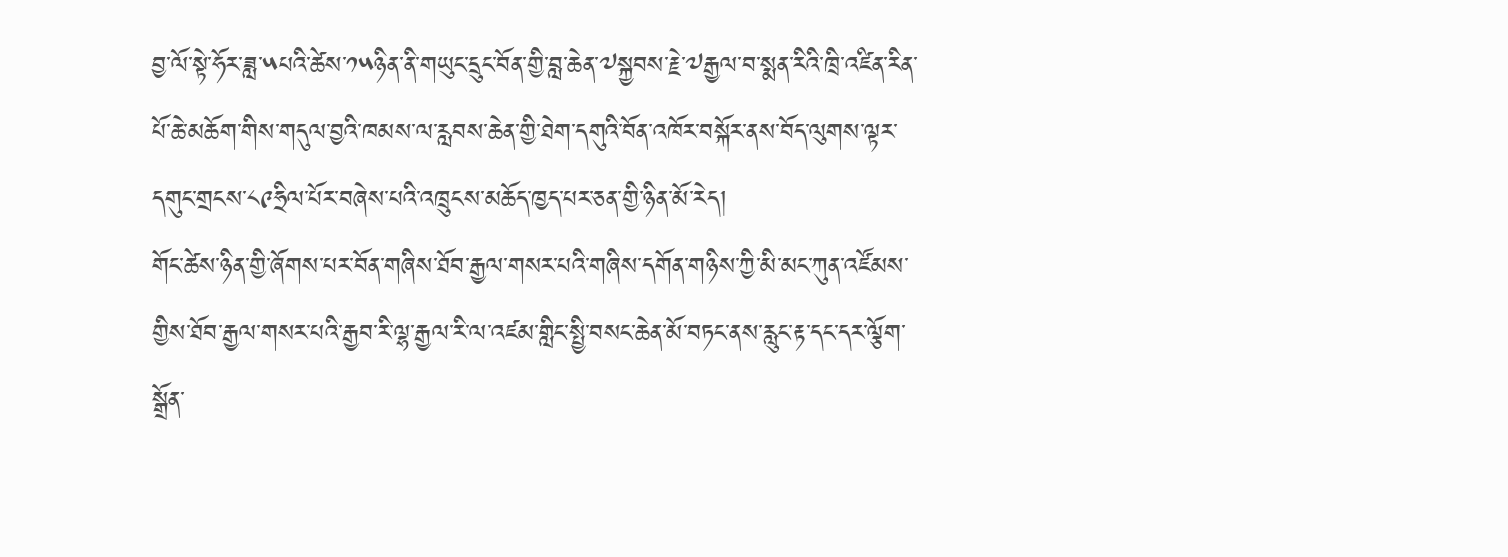བྱ་ལོ་སྟེ་ཧོར་ཟླ་༥པའི་ཚེས་༡༥ཉིན་ནི་གཡུང་དྲུང་བོན་གྱི་བླ་ཆེན་༧སྐྱབས་རྗེ་༧རྒྱལ་བ་སྨན་རིའི་ཁྲི་འཛིན་རིན་པོ་ཆེ་མཆོག་གིས་གདུལ་བྱའི་ཁམས་ལ་རླབས་ཆེན་གྱི་ཐེག་དགུའི་བོན་འཁོར་བསྐོར་ནས་བོད་ལུགས་ལྟར་དགུང་གྲངས་༨༩ཧྲིལ་པོར་བཞེས་པའི་འཁྲུངས་མཆོད་ཁྱད་པར་ཅན་གྱི་ཉིན་མོ་རེད།
གོང་ཚེས་ཉིན་གྱི་ཞོགས་པར་བོན་གཞིས་ཐོབ་རྒྱལ་གསར་པའི་གཞིས་དགོན་གཉིས་ཀྱི་མི་མང་ཀུན་འཛོམས་གྱིས་ཐོབ་རྒྱལ་གསར་པའི་རྒྱབ་རི་ལྷ་རྒྱལ་རི་ལ་འཛམ་གླིང་སྤྱི་བསང་ཆེན་མོ་བཏང་ནས་རླུང་རྟ་དང་དར་ལྕོག་སྒྲོན་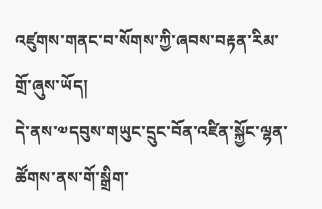འཛུགས་གནང་བ་སོགས་ཀྱི་ཞབས་བརྟན་རིམ་གྲོ་ཞུས་ཡོད།
དེ་ནས་༧དབུས་གཡུང་དྲུང་བོན་འཛིན་སྐྱོང་ལྷན་ཚོགས་ནས་གོ་སྒྲིག་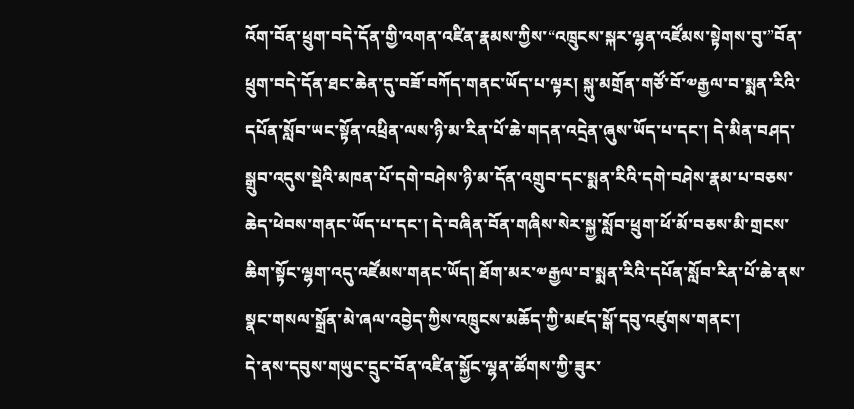འོག་བོན་ཕྲུག་བདེ་དོན་གྱི་འགན་འཛིན་རྣམས་ཀྱིས་“འཁྲུངས་སྐར་ལྷན་འཛོམས་སྟེགས་བུ་”བོན་ཕྲུག་བདེ་དོན་ཐང་ཆེན་དུ་བཟོ་བཀོད་གནང་ཡོད་པ་ལྟར། སྐུ་མགྲོན་གཙོ་བོ་༧རྒྱལ་བ་སྨན་རིའི་དཔོན་སློབ་ཡང་སྟོན་འཕྲིན་ལས་ཉི་མ་རིན་པོ་ཆེ་གདན་འདྲེན་ཞུས་ཡོད་པ་དང་། དེ་མིན་བཤད་སྒྲུབ་འདུས་སྡེའི་མཁན་པོ་དགེ་བཤེས་ཉི་མ་དོན་འགྲུབ་དང་སྨན་རིའི་དགེ་བཤེས་རྣམ་པ་བཅས་ཆེད་ཕེབས་གནང་ཡོད་པ་དང་། དེ་བཞིན་བོན་གཞིས་སེར་སྐྱ་སློབ་ཕྲུག་ཕོ་མོ་བཅས་མི་གྲངས་ཆིག་སྟོང་ལྷག་འདུ་འཛོམས་གནང་ཡོད། ཐོག་མར་༧རྒྱལ་བ་སྨན་རིའི་དཔོན་སློབ་རིན་པོ་ཆེ་ནས་སྣང་གསལ་སྒྲོན་མེ་ཞལ་འབྱེད་ཀྱིས་འཁྲུངས་མཆོད་ཀྱི་མཛད་སྒོ་དབུ་འཛུགས་གནང་།
དེ་ནས་དབུས་གཡུང་དྲུང་བོན་འཛིན་སྐྱོང་ལྷན་ཚོགས་ཀྱི་ཟུར་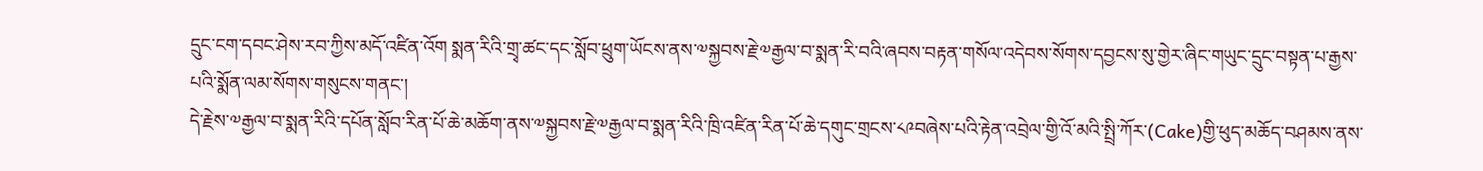དྲུང་ངག་དབང་ཤེས་རབ་ཀྱིས་མདོ་འཛིན་འོག སྨན་རིའི་གྲྭ་ཚང་དང་སློབ་ཕྲུག་ཡོངས་ནས་༧སྐྱབས་རྗེ་༧རྒྱལ་བ་སྨན་རི་བའི་ཞབས་བརྟན་གསོལ་འདེབས་སོགས་དབྱངས་སུ་གྱེར་ཞིང་གཡུང་དྲུང་བསྟན་པ་རྒྱས་པའི་སྨོན་ལམ་སོགས་གསུངས་གནང་།
དེ་རྗེས་༧རྒྱལ་བ་སྨན་རིའི་དཔོན་སློབ་རིན་པོ་ཆེ་མཆོག་ནས་༧སྐྱབས་རྗེ་༧རྒྱལ་བ་སྨན་རིའི་ཁྲི་འཛིན་རིན་པོ་ཆེ་དགུང་གྲངས་༨༩བཞེས་པའི་རྟེན་འབྲེལ་གྱི་འོ་མའི་སྤྲི་ཀོར་(Cake)གྱི་ཕུད་མཆོད་བཤམས་ནས་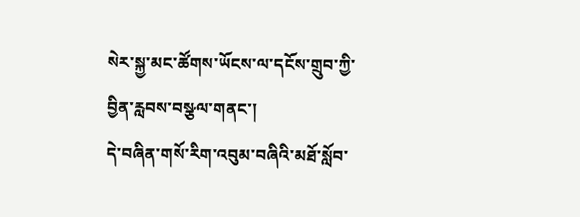སེར་སྐྱ་མང་ཚོགས་ཡོངས་ལ་དངོས་གྲུབ་ཀྱི་བྱིན་རླབས་བསྩལ་གནང་།
དེ་བཞིན་གསོ་རིག་འབུམ་བཞིའི་མཐོ་སློབ་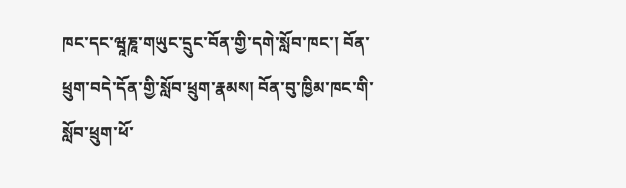ཁང་དང་ཝཱཎཱ་གཡུང་དྲུང་བོན་གྱི་དགེ་སློབ་ཁང་། བོན་ཕྲུག་བདེ་དོན་གྱི་སློབ་ཕྲུག་རྣམས། བོན་བུ་ཁྱིམ་ཁང་གི་སློབ་ཕྲུག་ཕོ་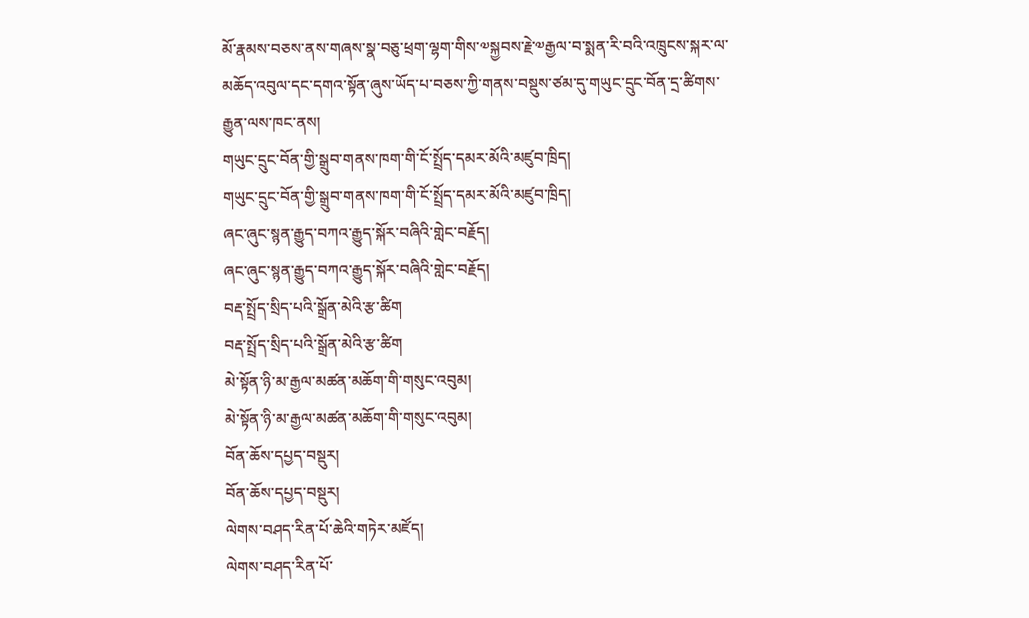མོ་རྣམས་བཅས་ནས་གཞས་སྣ་བཅུ་ཕྲག་ལྷག་གིས་༧སྐྱབས་རྗེ་༧རྒྱལ་བ་སྨན་རི་བའི་འཁྲུངས་སྐར་ལ་མཆོད་འབུལ་དང་དགའ་སྟོན་ཞུས་ཡོད་པ་བཅས་ཀྱི་གནས་བསྡུས་ཙམ་དུ་གཡུང་དྲུང་བོན་དྲ་ཚིགས་རྒྱུན་ལས་ཁང་ནས།
གཡུང་དྲུང་བོན་གྱི་སྒྲུབ་གནས་ཁག་གི་ངོ་སྤྲོད་དམར་མོའི་མཛུབ་ཁྲིད།
གཡུང་དྲུང་བོན་གྱི་སྒྲུབ་གནས་ཁག་གི་ངོ་སྤྲོད་དམར་མོའི་མཛུབ་ཁྲིད།
ཞང་ཞུང་སྙན་རྒྱུད་བཀའ་རྒྱུད་སྐོར་བཞིའི་གླེང་བརྗོད།
ཞང་ཞུང་སྙན་རྒྱུད་བཀའ་རྒྱུད་སྐོར་བཞིའི་གླེང་བརྗོད།
བརྡ་སྤྲོད་སྲིད་པའི་སྒྲོན་མེའི་རྩ་ཚིག
བརྡ་སྤྲོད་སྲིད་པའི་སྒྲོན་མེའི་རྩ་ཚིག
མེ་སྟོན་ཉི་མ་རྒྱལ་མཚན་མཆོག་གི་གསུང་འབུམ།
མེ་སྟོན་ཉི་མ་རྒྱལ་མཚན་མཆོག་གི་གསུང་འབུམ།
བོན་ཆོས་དཔྱད་བསྡུར།
བོན་ཆོས་དཔྱད་བསྡུར།
ལེགས་བཤད་རིན་པོ་ཆེའི་གཏེར་མཛོད།
ལེགས་བཤད་རིན་པོ་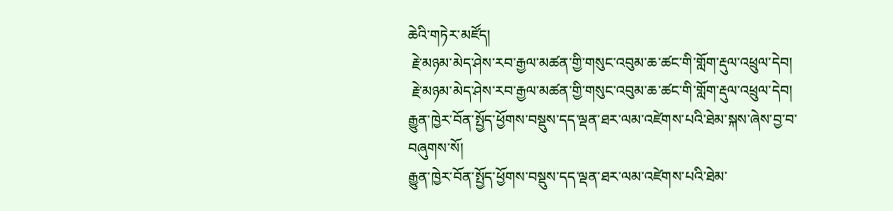ཆེའི་གཏེར་མཛོད།
 རྗེ་མཉམ་མེད་ཤེས་རབ་རྒྱལ་མཚན་གྱི་གསུང་འབུམ་ཆ་ཚང་གི་གློག་རྡུལ་འཕྲུལ་དེབ།
 རྗེ་མཉམ་མེད་ཤེས་རབ་རྒྱལ་མཚན་གྱི་གསུང་འབུམ་ཆ་ཚང་གི་གློག་རྡུལ་འཕྲུལ་དེབ།
རྒྱུན་ཁྱེར་བོན་སྤྱོད་ཕྱོགས་བསྡུས་དད་ལྡན་ཐར་ལམ་འཛེགས་པའི་ཐེམ་སྐས་ཞེས་བྱ་བ་བཞུགས་སོ།
རྒྱུན་ཁྱེར་བོན་སྤྱོད་ཕྱོགས་བསྡུས་དད་ལྡན་ཐར་ལམ་འཛེགས་པའི་ཐེམ་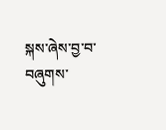སྐས་ཞེས་བྱ་བ་བཞུགས་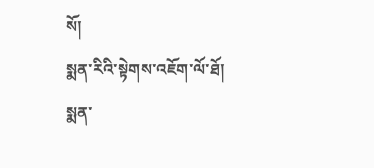སོ།
སྨན་རིའི་སྟེགས་འཇོག་ལོ་ཐོ།
སྨན་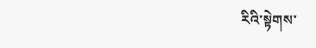རིའི་སྟེགས་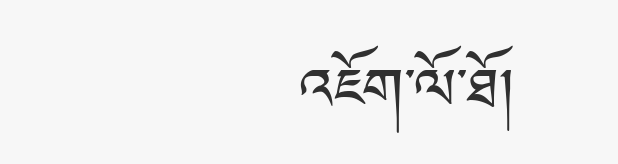འཇོག་ལོ་ཐོ།